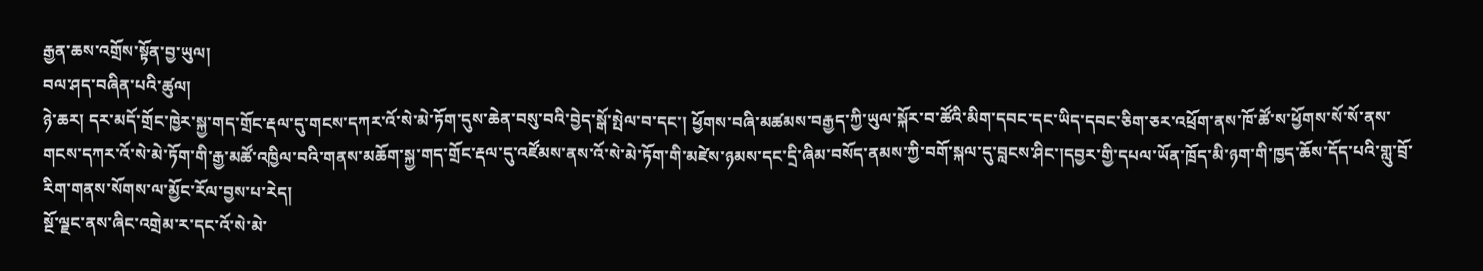རྒྱན་ཆས་འགྲོས་སྟོན་བྱ་ཡུལ།
བལ་ཤད་བཞིན་པའི་ཚུལ།
ཉེ་ཆར། དར་མདོ་གྲོང་ཁྱེར་སྐྱ་གད་གྲོང་རྡལ་དུ་གངས་དཀར་འོ་སེ་མེ་ཏོག་དུས་ཆེན་བསུ་བའི་བྱེད་སྒོ་སྤེལ་བ་དང་། ཕྱོགས་བཞི་མཚམས་བརྒྱད་ཀྱི་ཡུལ་སྐོར་བ་ཚོའི་མིག་དབང་དང་ཡིད་དབང་ཅིག་ཅར་འཕྲོག་ནས་ཁོ་ཚོ་ས་ཕྱོགས་སོ་སོ་ནས་གངས་དཀར་འོ་སེ་མེ་ཏོག་གི་རྒྱ་མཚོ་འཁྱིལ་བའི་གནས་མཆོག་སྐྱ་གད་གྲོང་རྡལ་དུ་འཛོམས་ནས་འོ་སེ་མེ་ཏོག་གི་མཛེས་ཉམས་དང་དྲི་ཞིམ་བསོད་ནམས་ཀྱི་བགོ་སྐལ་དུ་བླངས་ཤིང་།དབྱར་གྱི་དཔལ་ཡོན་ཁྲོད་མི་ཉག་གི་ཁྱད་ཆོས་དོད་པའི་གླུ་བྲོ་རིག་གནས་སོགས་ལ་མྱོང་རོལ་བྱས་པ་རེད།
སྔོ་ལྗང་ནས་ཞིང་འགྲེམ་ར་དང་འོ་སེ་མེ་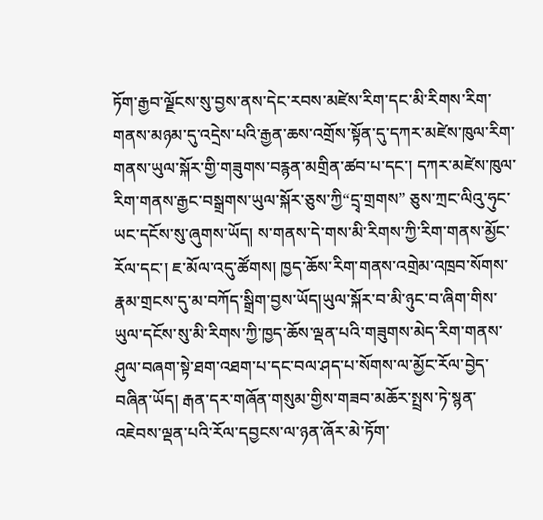ཏོག་རྒྱབ་ལྗོངས་སུ་བྱས་ནས་དེང་རབས་མཛེས་རིག་དང་མི་རིགས་རིག་གནས་མཉམ་དུ་འདྲེས་པའི་རྒྱན་ཆས་འགྲོས་སྟོན་དུ་དཀར་མཛེས་ཁུལ་རིག་གནས་ཡུལ་སྐོར་གྱི་གཟུགས་བརྙན་མགྲིན་ཚབ་པ་དང་། དཀར་མཛེས་ཁུལ་རིག་གནས་རྒྱང་བསྒྲགས་ཡུལ་སྐོར་ཅུས་ཀྱི“དྲྭ་གྲགས” ཅུས་ཀྲང་ལིའུ་ཧུང་ཡང་དངོས་སུ་ཞུགས་ཡོད། ས་གནས་དེ་གས་མི་རིགས་ཀྱི་རིག་གནས་མྱོང་རོལ་དང་། ཇ་མོལ་འདུ་ཚོགས། ཁྱད་ཆོས་རིག་གནས་འགྲེམ་འཁྲབ་སོགས་རྣམ་གྲངས་དུ་མ་བཀོད་སྒྲིག་བྱས་ཡོད།ཡུལ་སྐོར་བ་མི་ཉུང་བ་ཞིག་གིས་ཡུལ་དངོས་སུ་མི་རིགས་ཀྱི་ཁྱད་ཆོས་ལྡན་པའི་གཟུགས་མེད་རིག་གནས་ཤུལ་བཞག་སྟེ་ཐག་འཐག་པ་དང་བལ་ཤད་པ་སོགས་ལ་མྱོང་རོལ་བྱེད་བཞིན་ཡོད། རྒན་དར་གཞོན་གསུམ་གྱིས་གཟབ་མཆོར་སྤྲས་ཏེ་སྙན་འཇེབས་ལྡན་པའི་རོལ་དབྱངས་ལ་ཉན་ཞོར་མེ་ཏོག་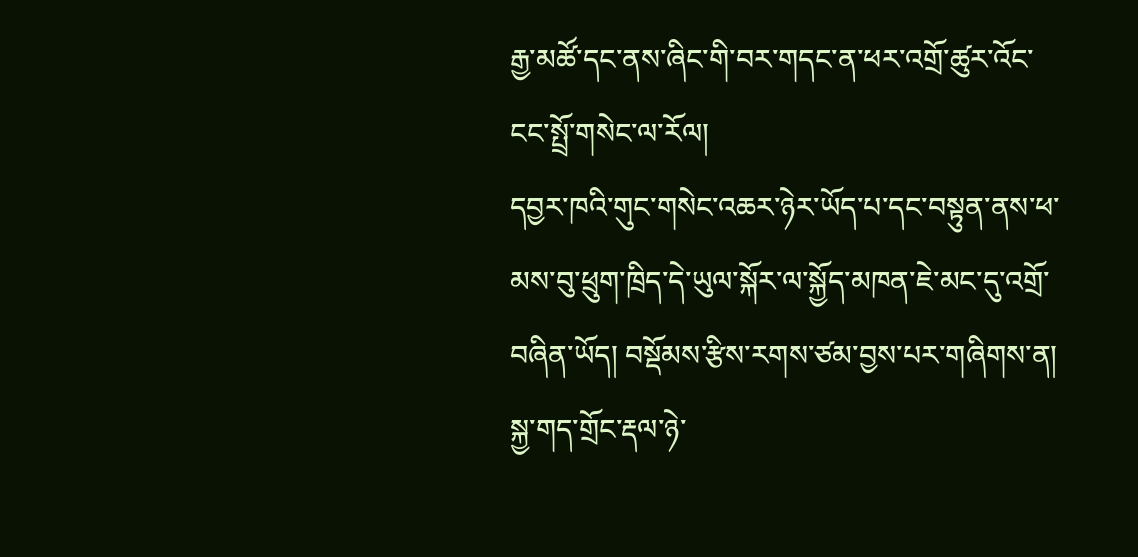རྒྱ་མཚོ་དང་ནས་ཞིང་གི་བར་གདང་ན་ཕར་འགྲོ་ཚུར་འོང་ངང་སྤྲོ་གསེང་ལ་རོལ།
དབྱར་ཁའི་གུང་གསེང་འཆར་ཉེར་ཡོད་པ་དང་བསྟུན་ནས་ཕ་མས་བུ་ཕྲུག་ཁྲིད་དེ་ཡུལ་སྐོར་ལ་སྐྱོད་མཁན་ཇེ་མང་དུ་འགྲོ་བཞིན་ཡོད། བསྡོམས་རྩིས་རགས་ཙམ་བྱས་པར་གཞིགས་ན། སྐྱ་གད་གྲོང་རྡལ་ཉེ་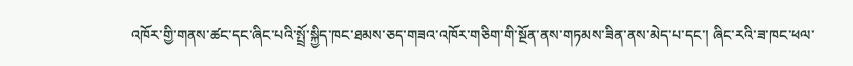འཁོར་གྱི་གནས་ཚང་དང་ཞིང་པའི་སྤྲོ་སྐྱིད་ཁང་ཐམས་ཅད་གཟའ་འཁོར་གཅིག་གི་སྔོན་ནས་གཏམས་ཟིན་ནས་མེད་པ་དང་། ཞིང་རའི་ཟ་ཁང་ཕལ་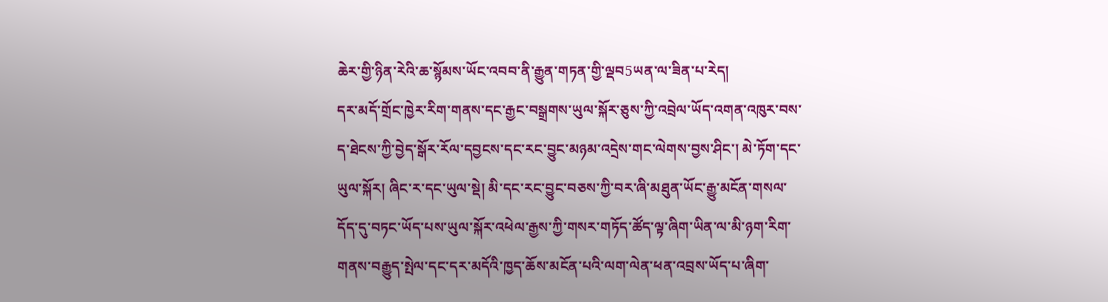ཆེར་གྱི་ཉིན་རེའི་ཆ་སྙོམས་ཡོང་འབབ་ནི་རྒྱུན་གཏན་གྱི་ལྡབ5ཡན་ལ་ཟིན་པ་རེད།
དར་མདོ་གྲོང་ཁྱེར་རིག་གནས་དང་རྒྱང་བསྒྲགས་ཡུལ་སྐོར་ཅུས་ཀྱི་འབྲེལ་ཡོད་འགན་འཁུར་བས་ད་ཐེངས་ཀྱི་བྱེད་སྒོར་རོལ་དབྱངས་དང་རང་བྱུང་མཉམ་འདྲེས་གང་ལེགས་བྱས་ཤིང་། མེ་ཏོག་དང་ཡུལ་སྐོར། ཞིང་ར་དང་ཡུལ་སྡེ། མི་དང་རང་བྱུང་བཅས་ཀྱི་བར་ཞི་མཐུན་ཡོང་རྒྱུ་མངོན་གསལ་དོད་དུ་བཏང་ཡོད་པས་ཡུལ་སྐོར་འཕེལ་རྒྱས་ཀྱི་གསར་གཏོད་ཚོད་ལྟ་ཞིག་ཡིན་ལ་མི་ཉག་རིག་གནས་བརྒྱུད་སྤེལ་དང་དར་མདོའི་ཁྱད་ཆོས་མངོན་པའི་ལག་ལེན་ཕན་འབྲས་ཡོད་པ་ཞིག་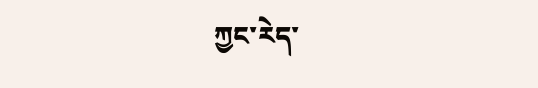ཀྱང་རེད་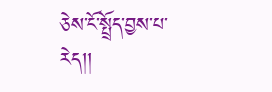ཅེས་ངོ་སྤྲོད་བྱས་པ་རེད།།